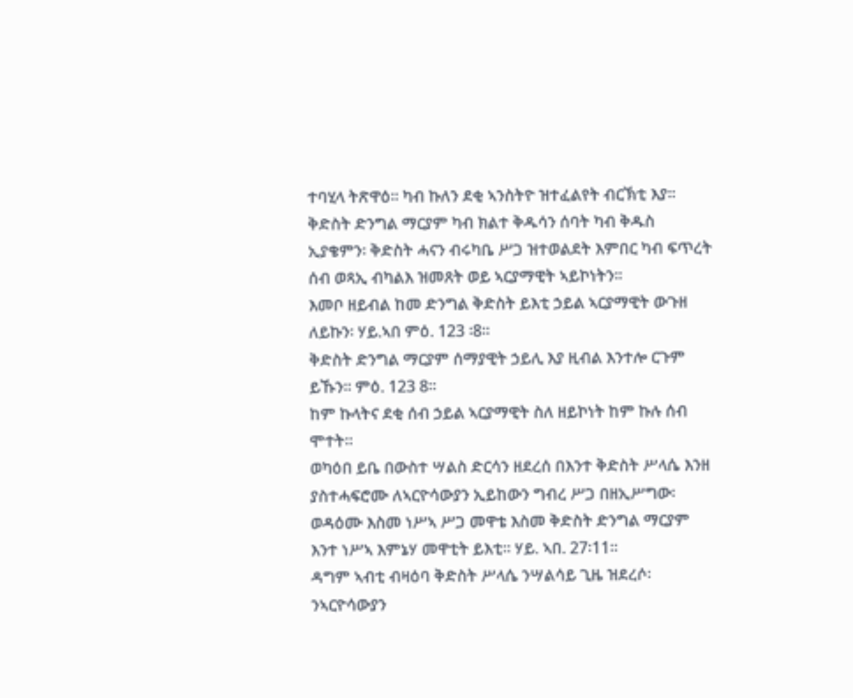ተባሂላ ትጽዋዕ። ካብ ኩለን ደቂ ኣንስትዮ ዝተፈልየት ብርኽቲ እያ። ቅድስት ድንግል ማርያም ካብ ክልተ ቅዱሳን ሰባት ካብ ቅዱስ ኢያቄምን፡ ቅድስት ሓናን ብሩካቤ ሥጋ ዝተወልደት እምበር ካብ ፍጥረት ሰብ ወጻኢ ብካልእ ዝመጸት ወይ ኣርያማዊት ኣይኮነትን።
እመቦ ዘይብል ከመ ድንግል ቅድስት ይእቲ ኃይል ኣርያማዊት ውጉዘ ለይኩን፡ ሃይ.ኣበ ምዕ. 123 ፡8።
ቅድስት ድንግል ማርያም ሰማያዊት ኃይሊ እያ ዚብል እንተሎ ርጉም ይኹን። ምዕ. 123 8።
ከም ኩላትና ደቂ ሰብ ኃይል ኣርያማዊት ስለ ዘይኮነት ከም ኩሉ ሰብ ሞተት።
ወካዕበ ይቤ በውስተ ሣልስ ድርሳን ዘደረሰ በእንተ ቅድስት ሥላሴ እንዘ ያስተሓፍሮሙ ለኣርዮሳውያን ኢይከውን ግብረ ሥጋ በዘኢሥግው፡ ወዳዕሙ እስመ ነሥኣ ሥጋ መዋቴ እስመ ቅድስት ድንግል ማርያም እንተ ነሥኣ እምኔሃ መዋቲት ይእቲ። ሃይ. ኣበ. 27፡11።
ዳግም ኣብቲ ብዛዕባ ቅድስት ሥላሴ ንሣልሳይ ጊዜ ዝደረሶ፡ ንኣርዮሳውያን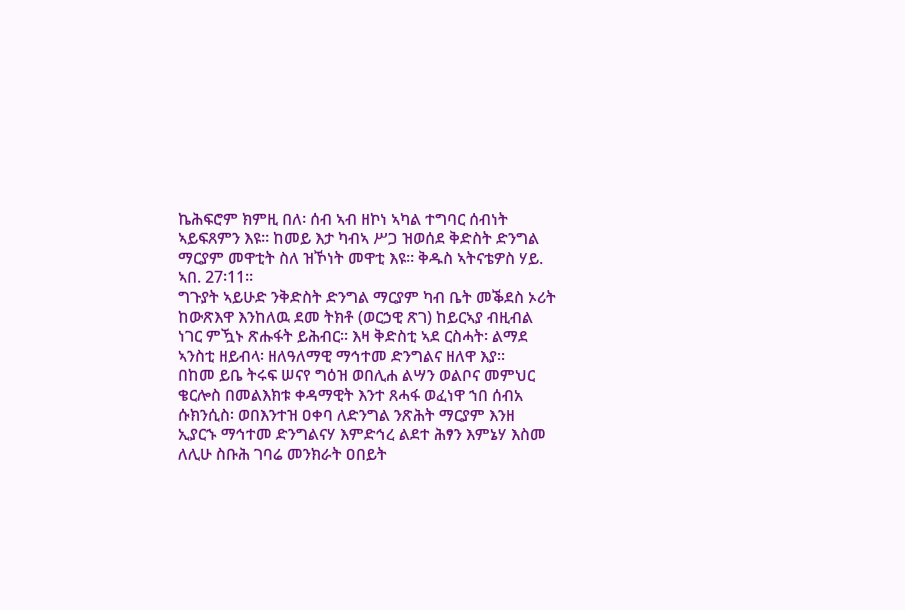ኬሕፍሮም ክምዚ በለ፡ ሰብ ኣብ ዘኮነ ኣካል ተግባር ሰብነት ኣይፍጸምን እዩ። ከመይ እታ ካብኣ ሥጋ ዝወሰደ ቅድስት ድንግል ማርያም መዋቲት ስለ ዝኾነት መዋቲ እዩ። ቅዱስ ኣትናቴዎስ ሃይ. ኣበ. 27፡11።
ግጉያት ኣይሁድ ንቅድስት ድንግል ማርያም ካብ ቤት መቕደስ ኦሪት ከውጽእዋ እንከለዉ ደመ ትክቶ (ወርኃዊ ጽገ) ከይርኣያ ብዚብል ነገር ምዃኑ ጽሑፋት ይሕብር። እዛ ቅድስቲ ኣደ ርስሓት፡ ልማደ ኣንስቲ ዘይብላ፡ ዘለዓለማዊ ማኅተመ ድንግልና ዘለዋ እያ።
በከመ ይቤ ትሩፍ ሠናየ ግዕዝ ወበሊሐ ልሣን ወልቦና መምህር ቄርሎስ በመልእክቱ ቀዳማዊት እንተ ጸሓፋ ወፈነዋ ኀበ ሰብአ ሱክንሲስ፡ ወበእንተዝ ዐቀባ ለድንግል ንጽሕት ማርያም እንዘ ኢያርኁ ማኅተመ ድንግልናሃ እምድኅረ ልደተ ሕፃን እምኔሃ እስመ ለሊሁ ስቡሕ ገባሬ መንክራት ዐበይት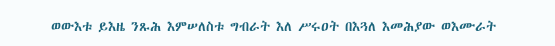ወውእቱ ይእዜ ንጹሕ እምሠለስቱ ግብራት እለ ሥሩዐት በእጓለ እመሕያው ወእሙራት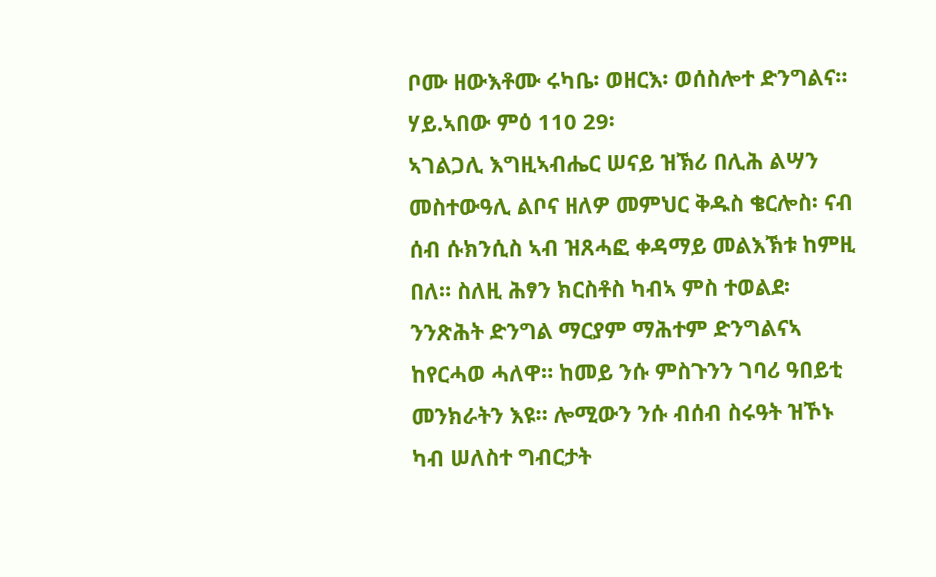ቦሙ ዘውእቶሙ ሩካቤ፡ ወዘርእ፡ ወሰስሎተ ድንግልና። ሃይ.ኣበው ምዕ 110 29፡
ኣገልጋሊ እግዚኣብሔር ሠናይ ዝኽሪ በሊሕ ልሣን መስተውዓሊ ልቦና ዘለዎ መምህር ቅዱስ ቄርሎስ፡ ናብ ሰብ ሱክንሲስ ኣብ ዝጸሓፎ ቀዳማይ መልእኽቱ ከምዚ በለ። ስለዚ ሕፃን ክርስቶስ ካብኣ ምስ ተወልደ፡ ንንጽሕት ድንግል ማርያም ማሕተም ድንግልናኣ ከየርሓወ ሓለዋ። ከመይ ንሱ ምስጉንን ገባሪ ዓበይቲ መንክራትን እዩ። ሎሚውን ንሱ ብሰብ ስሩዓት ዝኾኑ ካብ ሠለስተ ግብርታት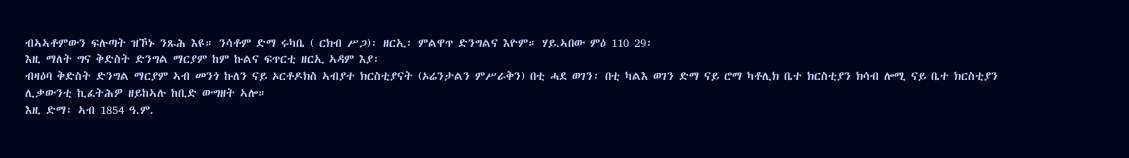ብኣኣቶምውን ፍሉጣት ዝኾኑ ንጹሕ እዩ። ንሳቶም ድማ ሩካቤ ( ርክብ ሥጋ)፡ ዘርኢ፡ ምልዋጥ ድንግልና እዮም። ሃይ.ኣበው ምዕ 110 29፡
እዚ ማለት ግና ቅድስት ድንግል ማርያም ከም ኩልና ፍጥርቲ ዘርኢ ኣዳም እያ፡
ብዛዕባ ቅድስት ድንግል ማርያም ኣብ መንጎ ኩለን ናይ ኦርቶዶክስ ኣብያተ ክርስቲያናት (ኦሬንታልን ምሥራቅን) በቲ ሓደ ወገን፡ በቲ ካልእ ወገን ድማ ናይ ሮማ ካቶሊክ ቤተ ክርስቲያን ክሳብ ሎሚ ናይ ቤተ ክርስቲያን ሊቃውንቲ ኪፈትሕዎ ዘይከኣሉ ከቢድ ውግዘት ኣሎ።
እዚ ድማ፡ ኣብ 1854 ዓ.ም.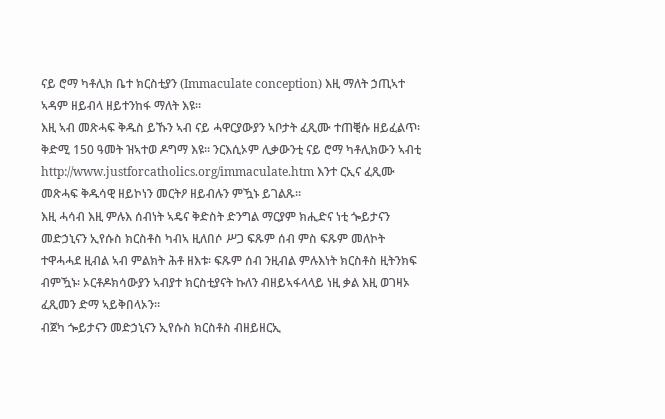ናይ ሮማ ካቶሊክ ቤተ ክርስቲያን (Immaculate conception) እዚ ማለት ኃጢኣተ ኣዳም ዘይብላ ዘይተንከፋ ማለት እዩ።
እዚ ኣብ መጽሓፍ ቅዱስ ይኹን ኣብ ናይ ሓዋርያውያን ኣቦታት ፈጺሙ ተጠቒሱ ዘይፈልጥ፡ ቅድሚ 150 ዓመት ዝኣተወ ዶግማ እዩ። ንርእሲኦም ሊቃውንቲ ናይ ሮማ ካቶሊክውን ኣብቲ http://www.justforcatholics.org/immaculate.htm እንተ ርኢና ፈጺሙ መጽሓፍ ቅዱሳዊ ዘይኮነን መርትዖ ዘይብሉን ምዃኑ ይገልጹ።
እዚ ሓሳብ እዚ ምሉእ ሰብነት ኣዴና ቅድስት ድንግል ማርያም ክሒድና ነቲ ጐይታናን መድኃኒናን ኢየሱስ ክርስቶስ ካብኣ ዚለበሶ ሥጋ ፍጹም ሰብ ምስ ፍጹም መለኮት ተዋሓሓደ ዚብል ኣብ ምልክት ሕቶ ዘእቱ፡ ፍጹም ሰብ ንዚብል ምሉእነት ክርስቶስ ዚትንክፍ ብምዃኑ፡ ኦርቶዶክሳውያን ኣብያተ ክርስቲያናት ኩለን ብዘይኣፋላላይ ነዚ ቃል እዚ ወገዛኦ ፈጺመን ድማ ኣይቅበላኦን።
ብጀካ ጐይታናን መድኃኒናን ኢየሱስ ክርስቶስ ብዘይዘርኢ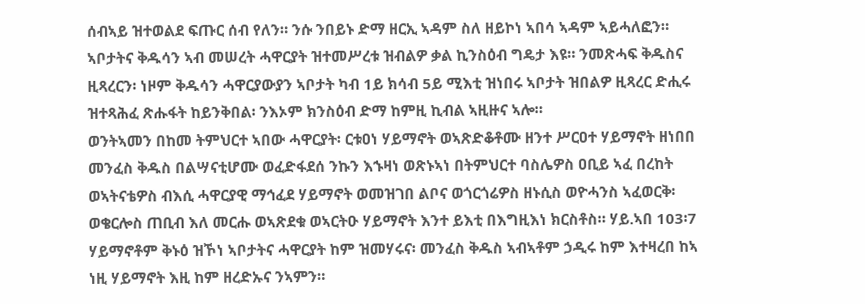ሰብኣይ ዝተወልደ ፍጡር ሰብ የለን። ንሱ ንበይኑ ድማ ዘርኢ ኣዳም ስለ ዘይኮነ ኣበሳ ኣዳም ኣይሓለፎን።
ኣቦታትና ቅዱሳን ኣብ መሠረት ሓዋርያት ዝተመሥረቱ ዝብልዎ ቃል ኪንስዕብ ግዴታ እዩ። ንመጽሓፍ ቅዱስና ዚጻረርን፡ ነዞም ቅዱሳን ሓዋርያውያን ኣቦታት ካብ 1ይ ክሳብ 5ይ ሚእቲ ዝነበሩ ኣቦታት ዝበልዎ ዚጻረር ድሒሩ ዝተጻሕፈ ጽሑፋት ከይንቅበል፡ ንእኦም ክንስዕብ ድማ ከምዚ ኪብል ኣዚዙና ኣሎ።
ወንትኣመን በከመ ትምህርተ ኣበው ሓዋርያት፡ ርቱዐነ ሃይማኖት ወኣጽድቆቶሙ ዘንተ ሥርዐተ ሃይማኖት ዘነበበ መንፈስ ቅዱስ በልሣናቲሆሙ ወፈድፋደሰ ንኩን እኁዛነ ወጽኑኣነ በትምህርተ ባስሌዎስ ዐቢይ ኣፈ በረከት ወኣትናቴዎስ ብእሲ ሓዋርያዊ ማኅፈደ ሃይማኖት ወመዝገበ ልቦና ወጎርጎሬዎስ ዘኑሲስ ወዮሓንስ ኣፈወርቅ፡ ወቄርሎስ ጠቢብ እለ መርሑ ወኣጽደቁ ወኣርትዑ ሃይማኖት እንተ ይእቲ በእግዚእነ ክርስቶስ። ሃይ.ኣበ 103፡7
ሃይማኖቶም ቅኑዕ ዝኾነ ኣቦታትና ሓዋርያት ከም ዝመሃሩና፡ መንፈስ ቅዱስ ኣብኣቶም ኃዲሩ ከም እተዛረበ ከኣ ነዚ ሃይማኖት እዚ ከም ዘረድኡና ንኣምን።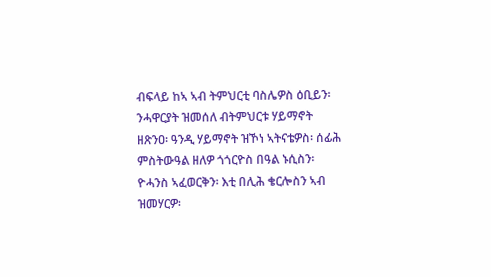ብፍላይ ከኣ ኣብ ትምህርቲ ባስሌዎስ ዕቢይን፡ ንሓዋርያት ዝመሰለ ብትምህርቱ ሃይማኖት ዘጽንዐ፡ ዓንዲ ሃይማኖት ዝኾነ ኣትናቴዎስ፡ ሰፊሕ ምስትውዓል ዘለዎ ጎጎርዮስ በዓል ኑሲስን፡ ዮሓንስ ኣፈወርቅን፡ እቲ በሊሕ ቄርሎስን ኣብ ዝመሃርዎ፡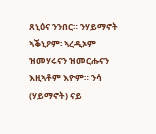ጸኒዕና ንንበር። ንሃይማኖት ኣቕኒዖም፡ ኣረዲኦም ዝመሃሩናን ዝመርሑናን እዚኣቶም እዮም። ንሳ (ሃይማኖት) ናይ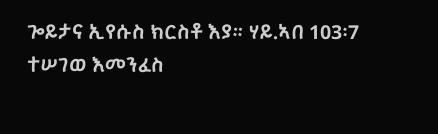ጐይታና ኢየሱስ ክርስቶ እያ። ሃይ.ኣበ 103፡7
ተሠገወ እመንፈስ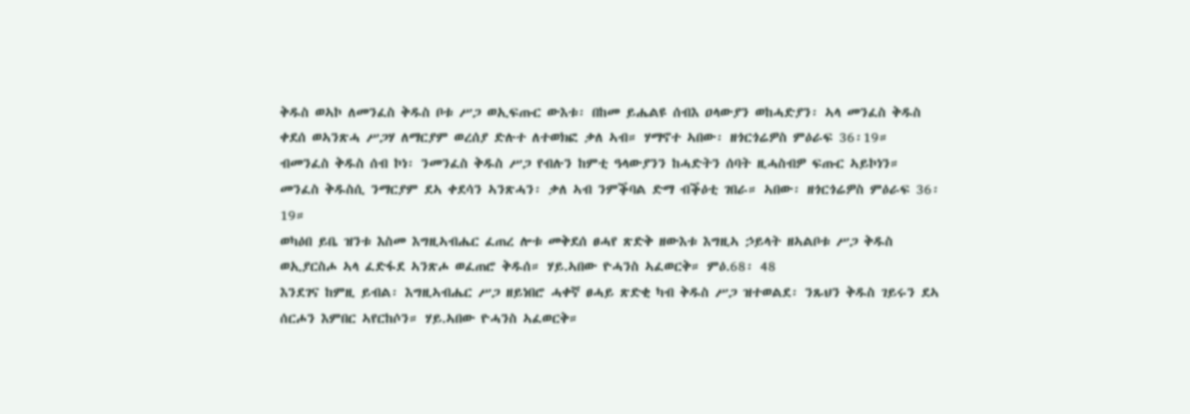ቅዱስ ወኣኮ ለመንፈስ ቅዱስ ቦቱ ሥጋ ወኢፍጡር ውእቱ፡ በከመ ይሔልዩ ሰብእ ዐላውያን ወከሓድያን፡ ኣላ መንፈስ ቅዱስ ቀደሰ ወኣንጽሓ ሥጋሃ ለማርያም ወረሰያ ድሉተ ለተወክፎ ቃለ ኣብ። ሃማኖተ ኣበው፡ ዘጎርጎሬዎስ ምዕራፍ 36፡19።
ብመንፈስ ቅዱስ ሰብ ኮነ፡ ንመንፈስ ቅዱስ ሥጋ የብሉን ከምቲ ዓላውያንን ከሓድትን ሰባት ዚሓስብዎ ፍጡር ኣይኮነን።
መንፈስ ቅዱስሲ ንማርያም ደኣ ቀደሳን ኣንጽሓን፡ ቃለ ኣብ ንምቕባል ድማ ብቕዕቲ ገበራ። ኣበው፡ ዘጎርጎሬዎስ ምዕራፍ 36፡19።
ወካዕበ ይቤ ዝንቱ እስመ እግዚኣብሔር ፈጠረ ሎቱ መቅደሰ ፀሓየ ጽድቅ ዘውእቱ እግዚኣ ኃይላት ዘኣልቦቱ ሥጋ ቅዱስ ወኢያርስሖ ኣላ ፈድፋደ ኣንጽሖ ወፈጠሮ ቅዱሰ። ሃይ.ኣበው ዮሓንስ ኣፈወርቅ። ምዕ.68፡ 48
እንደገና ከምዚ ይብል፡ እግዚኣብሔር ሥጋ ዘይነበሮ ሓቀኛ ፀሓይ ጽድቂ ካብ ቅዱስ ሥጋ ዝተወልደ፡ ንጹህን ቅዱስ ገይሩን ደኣ ሰርሖን እምበር ኣየርከሶን። ሃይ.ኣበው ዮሓንስ ኣፈወርቅ።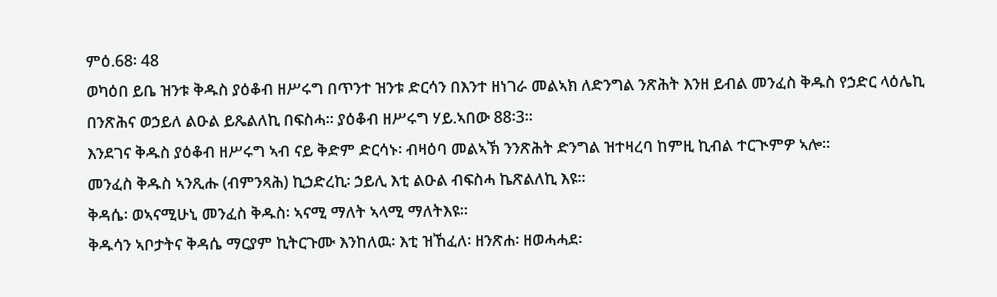ምዕ.68፡ 48
ወካዕበ ይቤ ዝንቱ ቅዱስ ያዕቆብ ዘሥሩግ በጥንተ ዝንቱ ድርሳን በእንተ ዘነገራ መልኣክ ለድንግል ንጽሕት እንዘ ይብል መንፈስ ቅዱስ የኃድር ላዕሌኪ በንጽሕና ወኃይለ ልዑል ይጼልለኪ በፍስሓ። ያዕቆብ ዘሥሩግ ሃይ.ኣበው 88፡3።
እንደገና ቅዱስ ያዕቆብ ዘሥሩግ ኣብ ናይ ቅድም ድርሳኑ፡ ብዛዕባ መልኣኽ ንንጽሕት ድንግል ዝተዛረባ ከምዚ ኪብል ተርጒምዎ ኣሎ።
መንፈስ ቅዱስ ኣንጺሑ (ብምንጻሕ) ኪኃድረኪ፡ ኃይሊ እቲ ልዑል ብፍስሓ ኬጽልለኪ እዩ።
ቅዳሴ፡ ወኣናሚሁኒ መንፈስ ቅዱስ፡ ኣናሚ ማለት ኣላሚ ማለትእዩ።
ቅዱሳን ኣቦታትና ቅዳሴ ማርያም ኪትርጉሙ እንከለዉ፡ እቲ ዝኸፈለ፡ ዘንጽሐ፡ ዘወሓሓደ፡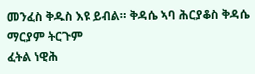መንፈስ ቅዱስ እዩ ይብል። ቅዳሴ ኣባ ሕርያቆስ ቅዳሴ ማርያም ትርጉም
ፈትል ነዊሕ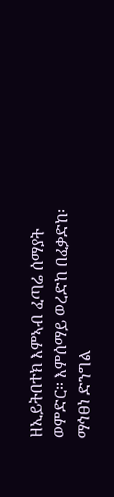ዘኢይትበተክ እምኣብ ፈጣሬ ሰማያት ወምድር። እምሰማይ ወረድከ በፈቃድከ፡ ማኅፀነ ድንግል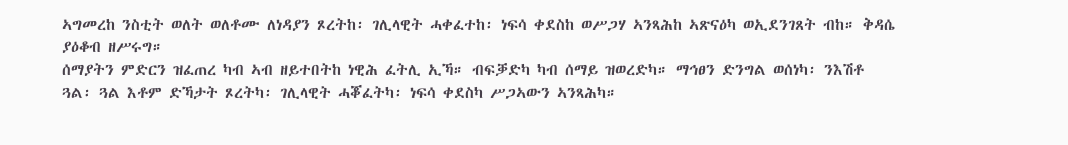ኣግመረከ ንስቲት ወለት ወለቶሙ ለነዳያን ጾረትከ፡ ገሊላዊት ሓቀፈተከ፡ ነፍሳ ቀደስከ ወሥጋሃ ኣንጻሕከ ኣጽናዕካ ወኢደንገጸት ብከ። ቅዳሴ ያዕቆብ ዘሥሩግ።
ሰማያትን ምድርን ዝፈጠረ ካብ ኣብ ዘይተበትከ ነዊሕ ፈትሊ ኢኻ። ብፍቓድካ ካብ ሰማይ ዝወረድካ። ማኅፀን ድንግል ወሰነካ፡ ንእሽቶ ጓል፡ ጓል እቶም ድኻታት ጾረትካ፡ ገሊላዊት ሓቖፈትካ፡ ነፍሳ ቀደስካ ሥጋኣውን ኣንጻሕካ።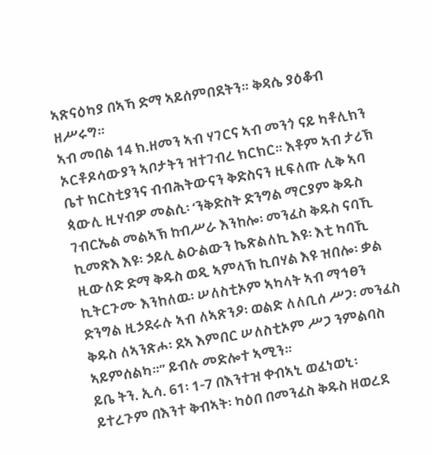ኣጽናዕካያ በኣኻ ድማ ኣይሰምበደትን። ቅዳሴ ያዕቆብ ዘሥሩግ።
ኣብ መበል 14 ክ.ዘመን ኣብ ሃገርና ኣብ መንጎ ናይ ካቶሊክን ኦርቶዶሳውያን ኣቦታትን ዝተገብረ ክርክር። እቶም ኣብ ታሪኽ ቤተ ክርስቲያንና ብብሕትውናን ቅድስናን ዚፍለጡ ሊቅ ኣባ ጳውሊ ዚሃብዎ መልሲ፡ ‘ንቅድስት ድንግል ማርያም ቅዱስ ገብርኤል መልኣኽ ከብሥራ እንከሎ፡ መንፈስ ቅዱስ ናባኺ ኪመጽእ እዩ፡ ኃይሊ ልዑልውን ኬጽልለኪ እዩ፡ እቲ ካባኺ ዚውለድ ድማ ቅዱስ ወዲ ኣምላኽ ኪበሃል እዩ ዝበሎ፡ ቃል ኪትርጉሙ እንከለዉ፡ ሠለስቲኦም ኣካላት ኣብ ማኅፀን ድንግል ዚኃደሩሉ ኣብ ለኣጽንዖ፡ ወልድ ለለቢሰ ሥጋ፡ መንፈስ ቅዱስ ለኣንጽሖ፡ ደኣ እምበር ሠለስቲኦም ሥጋ ንምልባስ ኣይምሰልካ።” ይብሉ መድሎተ ኣሚን።
ይቤ ትን. ኢሳ. 61፡ 1-7 በእንተዝ ቀብኣኒ ወፈነወኒ፡ ይተረጉም በእንተ ቅብኣት፡ ካዕበ በመንፈስ ቅዱስ ዘወረደ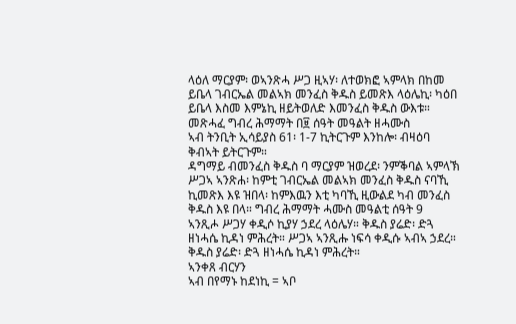ላዕለ ማርያም፡ ወኣንጽሓ ሥጋ ዚኣሃ፡ ለተወክፎ ኣምላክ በከመ ይቤላ ገብርኤል መልኣክ መንፈስ ቅዱስ ይመጽእ ላዕሌኪ፡ ካዕበ ይቤላ እስመ እምኔኪ ዘይትወለድ እመንፈስ ቅዱስ ውእቱ። መጽሓፈ ግብረ ሕማማት በ፱ ሰዓት መዓልት ዘሓሙስ
ኣብ ትንቢት ኢሳይያስ 61፡ 1-7 ኪትርጉም እንከሎ፡ ብዛዕባ ቅብኣት ይትርጉም።
ዳግማይ ብመንፈስ ቅዱስ ባ ማርያም ዝወረደ፡ ንምቕባል ኣምላኽ ሥጋኣ ኣንጽሐ፡ ከምቲ ገብርኤል መልኣክ መንፈስ ቅዱስ ናባኺ ኪመጽእ እዩ ዝበላ፡ ከምእዉን እቲ ካባኺ ዚውልደ ካብ መንፈስ ቅዱስ እዩ በላ። ግብረ ሕማማት ሓሙስ መዓልቲ ሰዓት 9
ኣንጺሖ ሥጋሃ ቀዲሶ ኪያሃ ኃደረ ላዕሌሃ። ቅዱስ ያሬድ፡ ድጓ ዘነሓሴ ኪዳነ ምሕረት። ሥጋኣ ኣንጺሑ ነፍሳ ቀዲሱ ኣብኣ ኃደረ። ቅዱስ ያሬድ፡ ድጓ ዘነሓሴ ኪዳነ ምሕረት።
ኣንቀጸ ብርሃን
ኣብ በየማኑ ከደነኪ = ኣቦ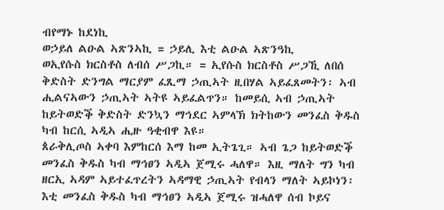ብየማኑ ከደነኪ
ወኃይለ ልዑል ኣጽንኣኪ = ኃይሊ እቲ ልዑል ኣጽንዓኪ
ወኢየሱስ ክርስቶስ ለብሰ ሥጋኪ። = ኢየሱስ ክርስቶስ ሥጋኺ ለበሰ
ቅድስት ድንግል ማርያም ፈጺማ ኃጢኣት ዚበሃል ኣይፈጸመትን፡ ኣብ ሒልናኣውን ኃጢኣት ኣትዩ ኣይፈልጥን። ከመይሲ ኣብ ኃጢኣት ከይትወድቕ ቅድስት ድንኳን ማኅደር ኣምላኽ ክትከውን መንፈስ ቅዱስ ካብ ከርሲ ኣዲኣ ሒዙ ዓቂብዋ እዩ።
ጰራቅሊጦስ ኣቀባ እምከርሰ እማ ከመ ኢትጌጊ። ኣብ ጌጋ ከይትወድቕ መንፈስ ቅዱስ ካብ ማኅፀን ኣዲኣ ጀሚሩ ሓለዋ። እዚ ማለት ግን ካብ ዘርኢ ኣዳም ኣይተፈጥረትን ኣዳማዊ ኃጢኣት የብላን ማለት ኣይኮነን፡ እቲ መንፈስ ቅዱስ ካብ ማኅፀን ኣዲኣ ጀሚሩ ዝሓለዋ ሰብ ኮይና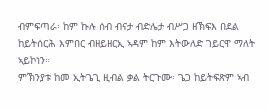ብምፍጣራ፡ ከም ኩሉ ሰብ ብናታ ብድሌታ ብሥጋ ዘኽፍእ በደል ከይትሰርሕ እምበር ብዘይዘርኢ ኣዳም ከም እትውለድ ገይርዋ ማለት ኣይኮነን።
ምኽንያቱ ከመ ኢትጌጊ ዚብል ቃል ትርጉሙ፡ ጌጋ ከይትፍጽም ኣብ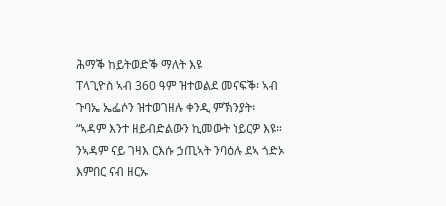ሕማቕ ከይትወድቕ ማለት እዩ
ፐላጊዮስ ኣብ 360 ዓም ዝተወልደ መናፍቕ፡ ኣብ ጉባኤ ኤፌሶን ዝተወገዘሉ ቀንዲ ምኽንያት፡ “ኣዳም እንተ ዘይብድልውን ኪመውት ነይርዎ እዩ። ንኣዳም ናይ ገዛእ ርእሱ ኃጢኣት ንባዕሉ ደኣ ጎድኦ እምበር ናብ ዘርኡ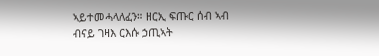ኣይተመሓላለፈን። ዘርኢ ፍጡር ሰብ ኣብ ብናይ ገዛእ ርእሱ ኃጢኣት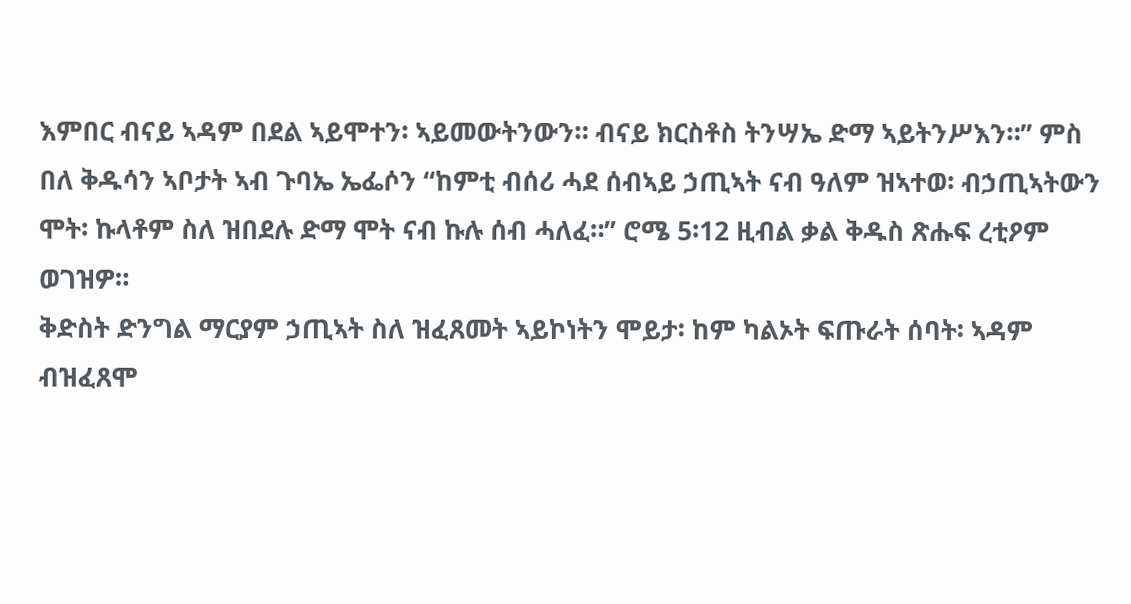እምበር ብናይ ኣዳም በደል ኣይሞተን፡ ኣይመውትንውን። ብናይ ክርስቶስ ትንሣኤ ድማ ኣይትንሥእን።” ምስ በለ ቅዱሳን ኣቦታት ኣብ ጉባኤ ኤፌሶን “ከምቲ ብሰሪ ሓደ ሰብኣይ ኃጢኣት ናብ ዓለም ዝኣተወ፡ ብኃጢኣትውን ሞት፡ ኩላቶም ስለ ዝበደሉ ድማ ሞት ናብ ኩሉ ሰብ ሓለፈ።” ሮሜ 5፡12 ዚብል ቃል ቅዱስ ጽሑፍ ረቲዖም ወገዝዎ።
ቅድስት ድንግል ማርያም ኃጢኣት ስለ ዝፈጸመት ኣይኮነትን ሞይታ፡ ከም ካልኦት ፍጡራት ሰባት፡ ኣዳም ብዝፈጸሞ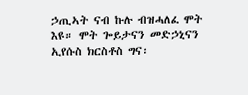ኃጢኣት ናብ ኩሉ ብዝሓለፈ ሞት እዩ። ሞት ጐይታናን መድኃኒናን ኢየሱስ ክርስቶስ ግና፡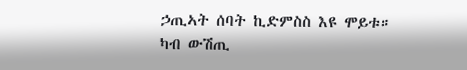ኃጢኣት ሰባት ኪድምስስ እዩ ሞይቱ።
ካብ ውሽጢ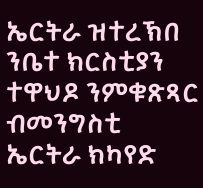ኤርትራ ዝተረኽበ ንቤተ ክርስቲያን ተዋህዶ ንምቁጽጻር ብመንግስቲ ኤርትራ ክካየድ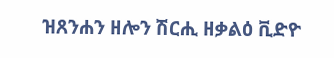ዝጸንሐን ዘሎን ሽርሒ ዘቃልዕ ቪድዮ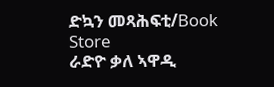ድኳን መጻሕፍቲ/Book Store
ራድዮ ቃለ ኣዋዲ